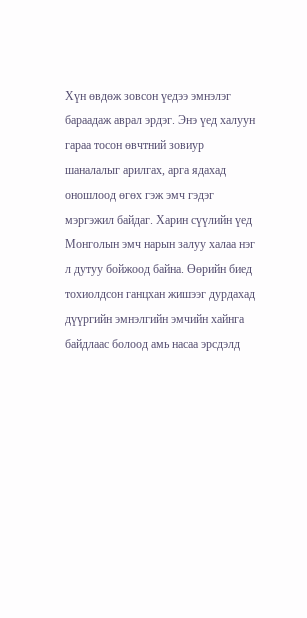Хүн өвдөж зовсон үедээ эмнэлэг бараадаж аврал эрдэг. Энэ үед халуун гараа тосон өвчтний зовиур шаналалыг арилгах, арга ядахад оношлоод өгөх гэж эмч гэдэг мэргэжил байдаг. Харин сүүлийн үед Монголын эмч нарын залуу халаа нэг л дутуу бойжоод байна. Өөрийн биед тохиолдсон ганцхан жишээг дурдахад дүүргийн эмнэлгийн эмчийн хайнга байдлаас болоод амь насаа эрсдэлд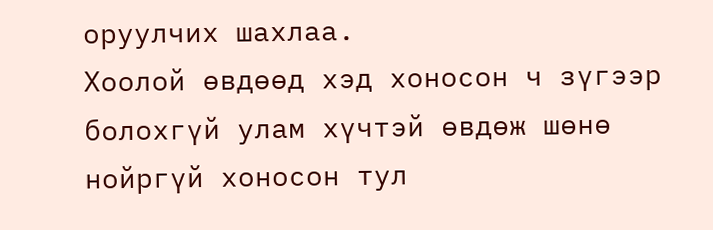оруулчих шахлаа.
Хоолой өвдөөд хэд хоносон ч зүгээр болохгүй улам хүчтэй өвдөж шөнө нойргүй хоносон тул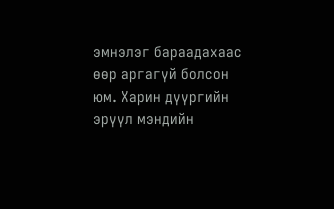эмнэлэг бараадахаас өөр аргагүй болсон юм. Харин дүүргийн эрүүл мэндийн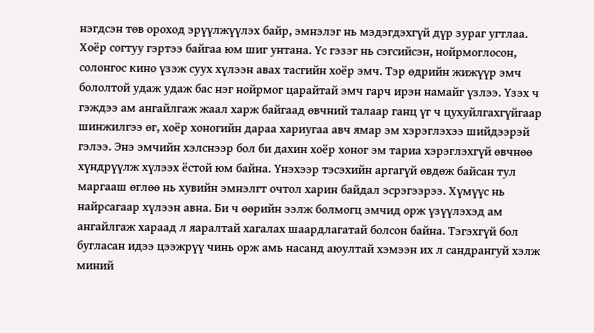нэгдсэн төв ороход эрүүлжүүлэх байр, эмнэлэг нь мэдэгдэхгүй дүр зураг угтлаа. Хоёр согтуу гэртээ байгаа юм шиг унтана. Үс гэзэг нь сэгсийсэн, нойрмоглосон, солонгос кино үзэж суух хүлээн авах тасгийн хоёр эмч. Тэр өдрийн жижүүр эмч бололтой удаж удаж бас нэг нойрмог царайтай эмч гарч ирэн намайг үзлээ. Үзэх ч гэждээ ам ангайлгаж жаал харж байгаад өвчний талаар ганц үг ч цухуйлгахгүйгаар шинжилгээ өг, хоёр хоногийн дараа хариугаа авч ямар эм хэрэглэхээ шийдээрэй гэлээ. Энэ эмчийн хэлснээр бол би дахин хоёр хоног эм тариа хэрэглэхгүй өвчнөө хүндрүүлж хүлээх ёстой юм байна. Үнэхээр тэсэхийн аргагүй өвдөж байсан тул маргааш өглөө нь хувийн эмнэлгт очтол харин байдал эсрэгээрээ. Хүмүүс нь найрсагаар хүлээн авна. Би ч өөрийн ээлж болмогц эмчид орж үзүүлэхэд ам ангайлгаж хараад л яаралтай хагалах шаардлагатай болсон байна. Тэгэхгүй бол бугласан идээ цээжрүү чинь орж амь насанд аюултай хэмээн их л сандрангуй хэлж миний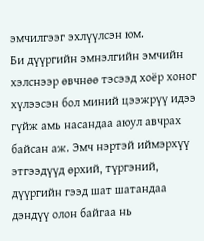эмчилгээг эхлүүлсэн юм.
Би дүүргийн эмнэлгийн эмчийн хэлснээр өвчнөө тэсээд хоёр хоног хүлээсэн бол миний цээжрүү идээ гүйж амь насандаа аюул авчрах байсан аж. Эмч нэртэй иймэрхүү этгээдүүд өрхий, түргэний, дүүргийн гээд шат шатандаа дэндүү олон байгаа нь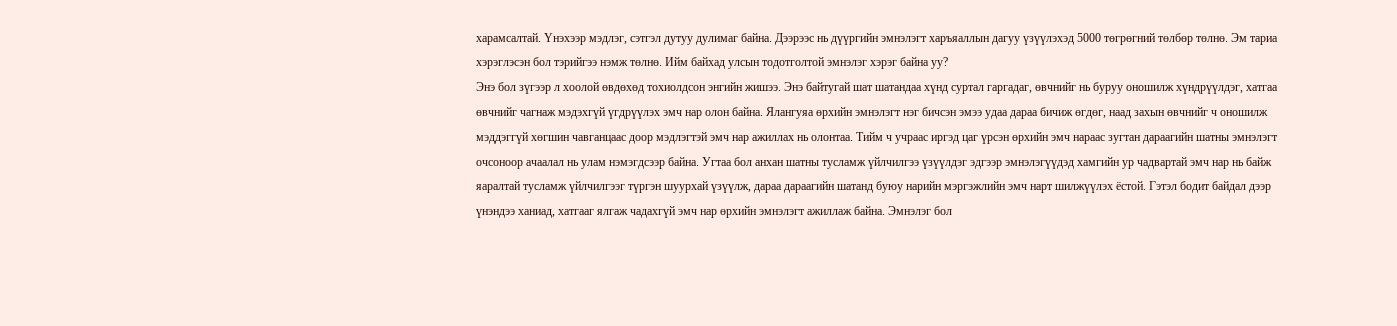харамсалтай. Үнэхээр мэдлэг, сэтгэл дутуу дулимаг байна. Дээрээс нь дүүргийн эмнэлэгт харъяаллын дагуу үзүүлэхэд 5000 төгрөгний төлбөр төлнө. Эм тариа хэрэглэсэн бол тэрийгээ нэмж төлнө. Ийм байхад улсын тодотголтой эмнэлэг хэрэг байна уу?
Энэ бол зүгээр л хоолой өвдөхөд тохиолдсон энгийн жишээ. Энэ байтугай шат шатандаа хүнд суртал гаргадаг, өвчнийг нь буруу оношилж хүндрүүлдэг, хатгаа өвчнийг чагнаж мэдэхгүй үгдрүүлэх эмч нар олон байна. Ялангуяа өрхийн эмнэлэгт нэг бичсэн эмээ удаа дараа бичиж өгдөг, наад захын өвчнийг ч оношилж мэддэггүй хөгшин чавганцаас доор мэдлэгтэй эмч нар ажиллах нь олонтаа. Тийм ч учраас иргэд цаг үрсэн өрхийн эмч нараас зугтан дараагийн шатны эмнэлэгт очсоноор ачаалал нь улам нэмэгдсээр байна. Угтаа бол анхан шатны тусламж үйлчилгээ үзүүлдэг эдгээр эмнэлэгүүдэд хамгийн ур чадвартай эмч нар нь байж яаралтай тусламж үйлчилгээг түргэн шуурхай үзүүлж, дараа дараагийн шатанд буюу нарийн мэргэжлийн эмч нарт шилжүүлэх ёстой. Гэтэл бодит байдал дээр үнэндээ ханиад, хатгааг ялгаж чадахгүй эмч нар өрхийн эмнэлэгт ажиллаж байна. Эмнэлэг бол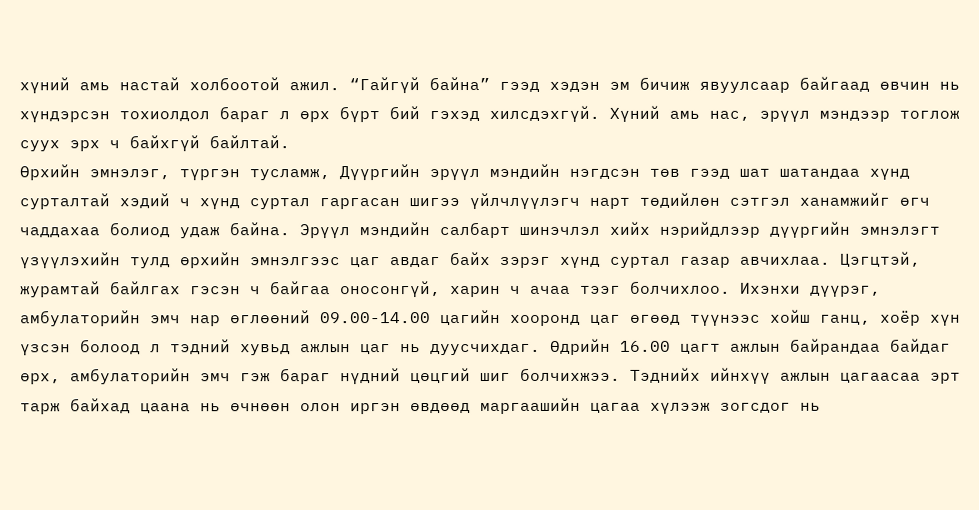хүний амь настай холбоотой ажил. “Гайгүй байна” гээд хэдэн эм бичиж явуулсаар байгаад өвчин нь хүндэрсэн тохиолдол бараг л өрх бүрт бий гэхэд хилсдэхгүй. Хүний амь нас, эрүүл мэндээр тоглож суух эрх ч байхгүй байлтай.
Өрхийн эмнэлэг, түргэн тусламж, Дүүргийн эрүүл мэндийн нэгдсэн төв гээд шат шатандаа хүнд сурталтай хэдий ч хүнд суртал гаргасан шигээ үйлчлүүлэгч нарт төдийлөн сэтгэл ханамжийг өгч чаддахаа болиод удаж байна. Эрүүл мэндийн салбарт шинэчлэл хийх нэрийдлээр дүүргийн эмнэлэгт үзүүлэхийн тулд өрхийн эмнэлгээс цаг авдаг байх зэрэг хүнд суртал газар авчихлаа. Цэгцтэй, журамтай байлгах гэсэн ч байгаа оносонгүй, харин ч ачаа тээг болчихлоо. Ихэнхи дүүрэг, амбулаторийн эмч нар өглөөний 09.00-14.00 цагийн хооронд цаг өгөөд түүнээс хойш ганц, хоёр хүн үзсэн болоод л тэдний хувьд ажлын цаг нь дуусчихдаг. Өдрийн 16.00 цагт ажлын байрандаа байдаг өрх, амбулаторийн эмч гэж бараг нүдний цөцгий шиг болчихжээ. Тэднийх ийнхүү ажлын цагаасаа эрт тарж байхад цаана нь өчнөөн олон иргэн өвдөөд маргаашийн цагаа хүлээж зогсдог нь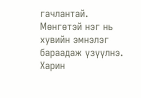гачлантай.
Мөнгөтэй нэг нь хувийн эмнэлэг бараадаж үзүүлнэ. Харин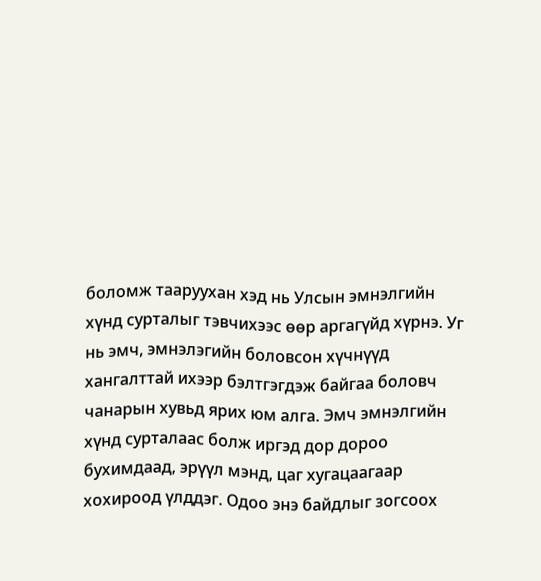боломж тааруухан хэд нь Улсын эмнэлгийн хүнд сурталыг тэвчихээс өөр аргагүйд хүрнэ. Уг нь эмч, эмнэлэгийн боловсон хүчнүүд хангалттай ихээр бэлтгэгдэж байгаа боловч чанарын хувьд ярих юм алга. Эмч эмнэлгийн хүнд сурталаас болж иргэд дор дороо бухимдаад, эрүүл мэнд, цаг хугацаагаар хохироод үлддэг. Одоо энэ байдлыг зогсоох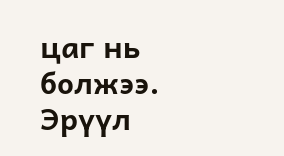цаг нь болжээ. Эрүүл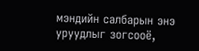мэндийн салбарын энэ уруудлыг зогсооё,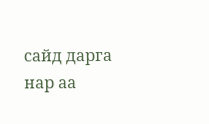сайд дарга нар аа